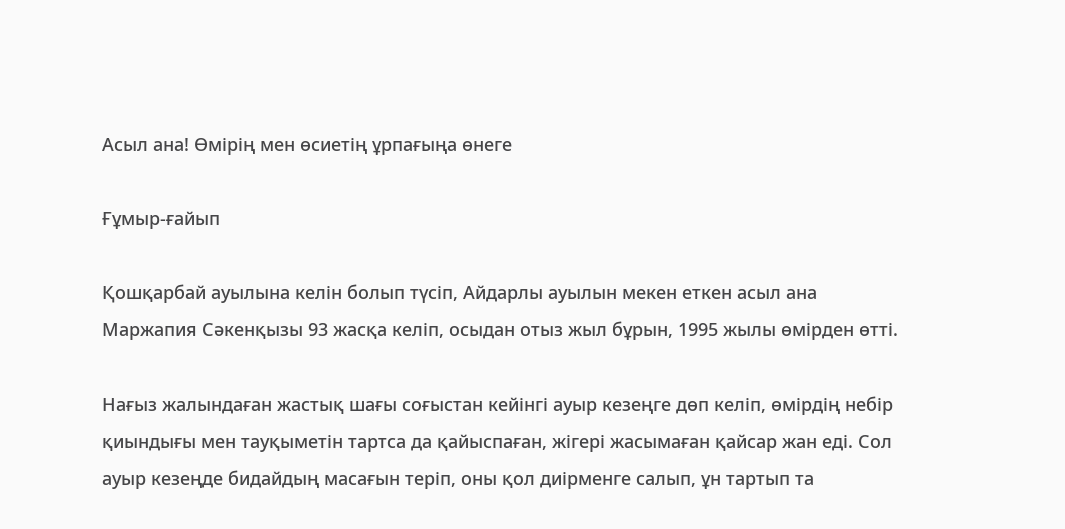Асыл ана! Өмірің мен өсиетің ұрпағыңа өнеге

Ғұмыр-ғайып

Қошқарбай ауылына келін болып түсіп, Айдарлы ауылын мекен еткен асыл ана Маржапия Сәкенқызы 93 жасқа келіп, осыдан отыз жыл бұрын, 1995 жылы өмірден өтті.

Нағыз жалындаған жастық шағы соғыстан кейінгі ауыр кезеңге дөп келіп, өмірдің небір қиындығы мен тауқыметін тартса да қайыспаған, жігері жасымаған қайсар жан еді. Сол ауыр кезеңде бидайдың масағын теріп, оны қол диірменге салып, ұн тартып та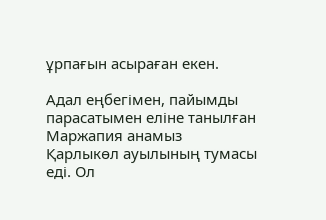ұрпағын асыраған екен.

Адал еңбегімен, пайымды парасатымен еліне танылған Маржапия анамыз Қарлыкөл ауылының тумасы еді. Ол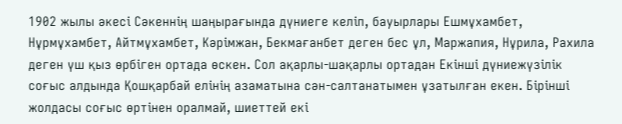1902 жылы әкесі Сәкеннің шаңырағында дүниеге келіп, бауырлары Ешмұхамбет, Нұрмұхамбет, Айтмұхамбет, Кәрімжан, Бекмағанбет деген бес ұл, Маржапия, Нұрила, Рахила деген үш қыз өрбіген ортада өскен. Сол ақарлы-шақарлы ортадан Екінші дүниежүзілік соғыс алдында Қошқарбай елінің азаматына сән-салтанатымен ұзатылған екен. Бірінші жолдасы соғыс өртінен оралмай, шиеттей екі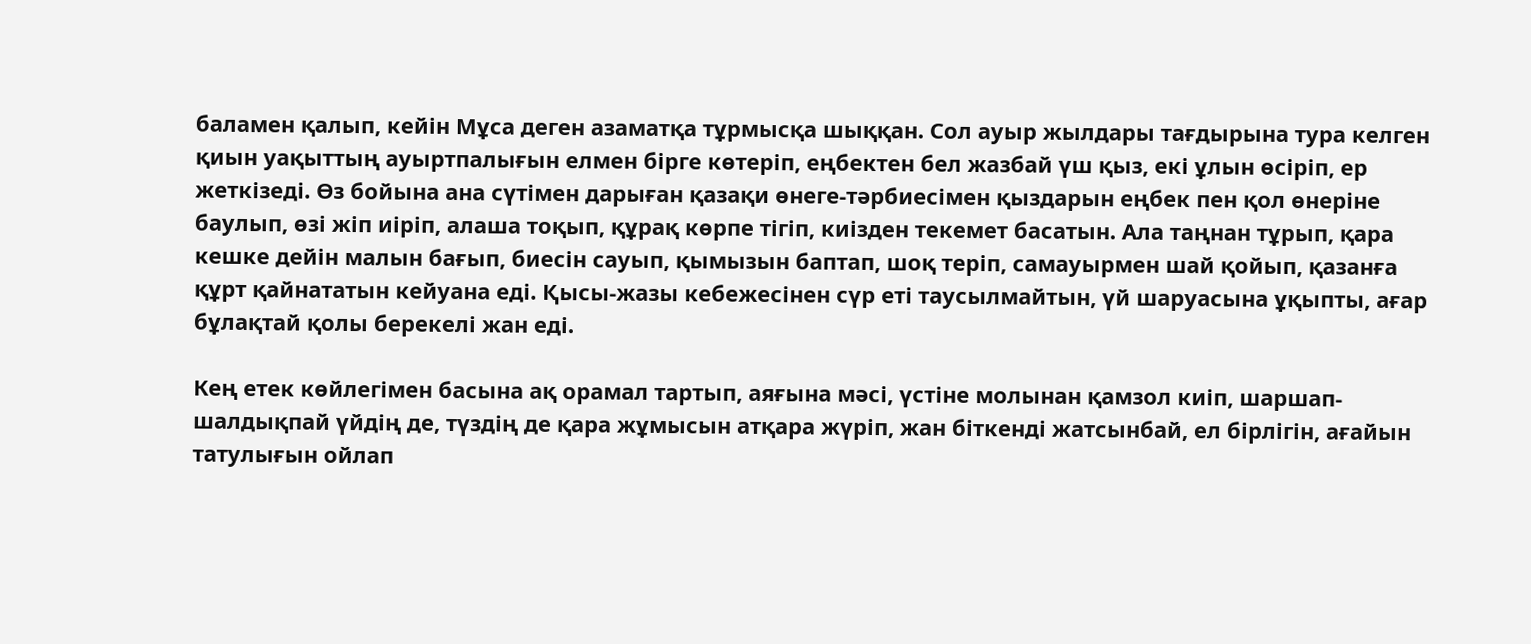баламен қалып, кейін Мұса деген азаматқа тұрмысқа шыққан. Сол ауыр жылдары тағдырына тура келген қиын уақыттың ауыртпалығын елмен бірге көтеріп, еңбектен бел жазбай үш қыз, екі ұлын өсіріп, ер жеткізеді. Өз бойына ана сүтімен дарыған қазақи өнеге-тәрбиесімен қыздарын еңбек пен қол өнеріне баулып, өзі жіп иіріп, алаша тоқып, құрақ көрпе тігіп, киізден текемет басатын. Ала таңнан тұрып, қара кешке дейін малын бағып, биесін сауып, қымызын баптап, шоқ теріп, самауырмен шай қойып, қазанға құрт қайнататын кейуана еді. Қысы-жазы кебежесінен сүр еті таусылмайтын, үй шаруасына ұқыпты, ағар бұлақтай қолы берекелі жан еді.

Кең етек көйлегімен басына ақ орамал тартып, аяғына мәсі, үстіне молынан қамзол киіп, шаршап-шалдықпай үйдің де, түздің де қара жұмысын атқара жүріп, жан біткенді жатсынбай, ел бірлігін, ағайын татулығын ойлап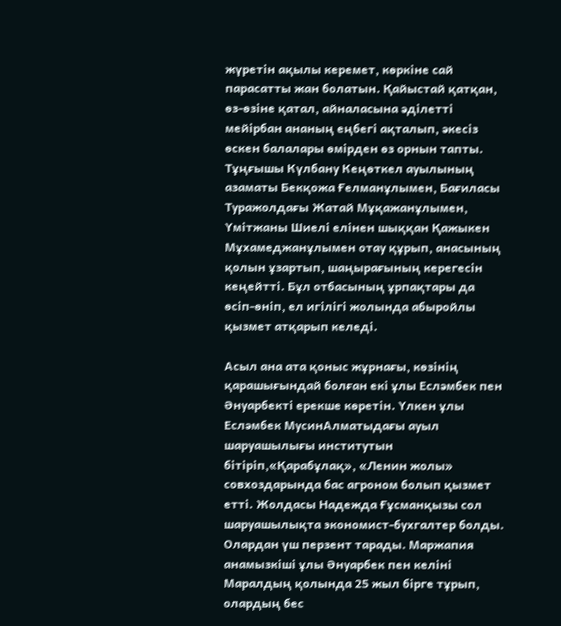жүретін ақылы керемет, көркіне сай парасатты жан болатын. Қайыстай қатқан, өз-өзіне қатал, айналасына әділетті мейірбан ананың еңбегі ақталып, әкесіз өскен балалары өмірден өз орнын тапты. Тұңғышы Күлбану Кеңөткел ауылының азаматы Бекқожа Ғелманұлымен, Бағиласы Туражолдағы Жатай Мұқажанұлымен, Үмітжаны Шиелі елінен шыққан Қажыкен Мұхамеджанұлымен отау құрып, анасының қолын ұзартып, шаңырағының керегесін кеңейтті. Бұл отбасының ұрпақтары да өсіп-өніп, ел игілігі жолында абыройлы қызмет атқарып келеді.

Асыл ана ата қоныс жұрнағы, көзінің қарашығындай болған екі ұлы Есләмбек пен Әнуарбекті ерекше көретін. Үлкен ұлы Есләмбек МусинАлматыдағы ауыл шаруашылығы институтын бітіріп,«Қарабұлақ», «Ленин жолы» совхоздарында бас агроном болып қызмет етті. Жолдасы Надежда Ғұсманқызы сол шаруашылықта экономист-бухгалтер болды. Олардан үш перзент тарады. Маржапия анамызкіші ұлы Әнуарбек пен келіні Маралдың қолында 25 жыл бірге тұрып, олардың бес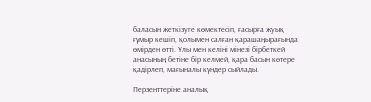баласын жеткізуге көмектесіп, ғасырға жуық ғұмыр кешіп, қолымен салған қарашаңырағында өмірден өтті. Ұлы мен келіні мінезі бірбеткей анасының бетіне бір келмей, қара басын көтере қадірлеп, мағыналы күндер сыйлады.

Перзенттеріне аналық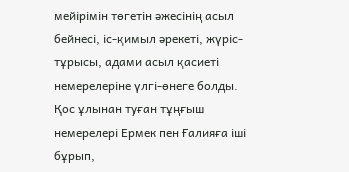мейірімін төгетін әжесінің асыл бейнесі, іс-қимыл әрекеті, жүріс-тұрысы, адами асыл қасиеті немерелеріне үлгі-өнеге болды. Қос ұлынан туған тұңғыш немерелері Ермек пен Ғалияға іші бұрып,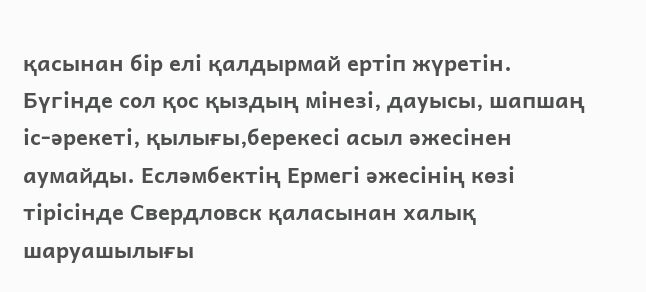қасынан бір елі қалдырмай ертіп жүретін. Бүгінде сол қос қыздың мінезі, дауысы, шапшаң іс-әрекеті, қылығы,берекесі асыл әжесінен аумайды. Есләмбектің Ермегі әжесінің көзі тірісінде Свердловск қаласынан халық шаруашылығы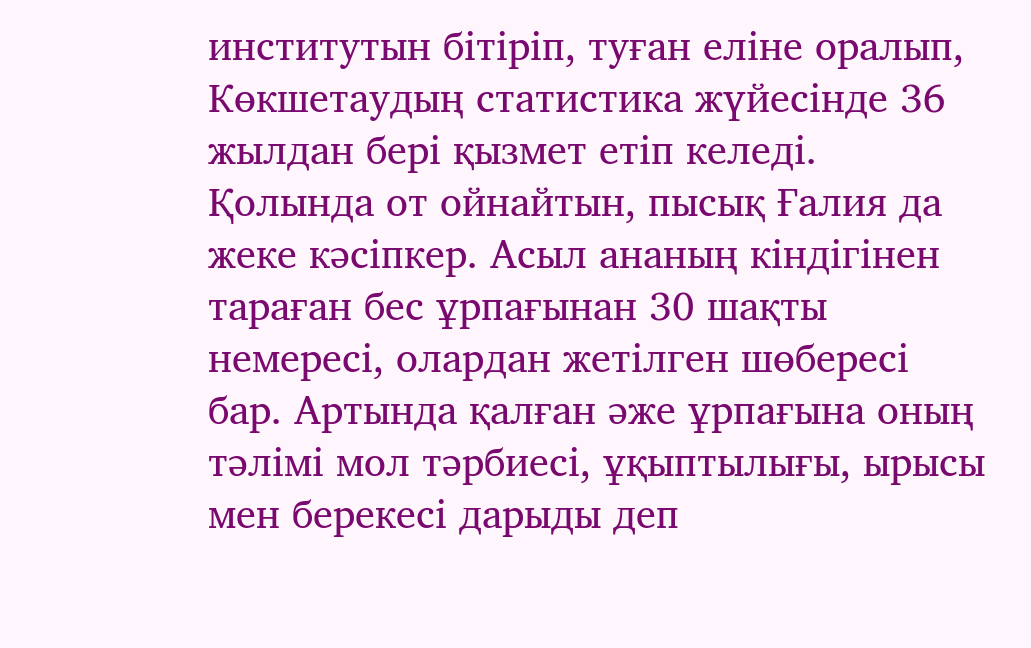институтын бітіріп, туған еліне оралып, Көкшетаудың статистика жүйесінде 36 жылдан бері қызмет етіп келеді. Қолында от ойнайтын, пысық Ғалия да жеке кәсіпкер. Асыл ананың кіндігінен тараған бес ұрпағынан 30 шақты немересі, олардан жетілген шөбересі бар. Артында қалған әже ұрпағына оның тәлімі мол тәрбиесі, ұқыптылығы, ырысы мен берекесі дарыды деп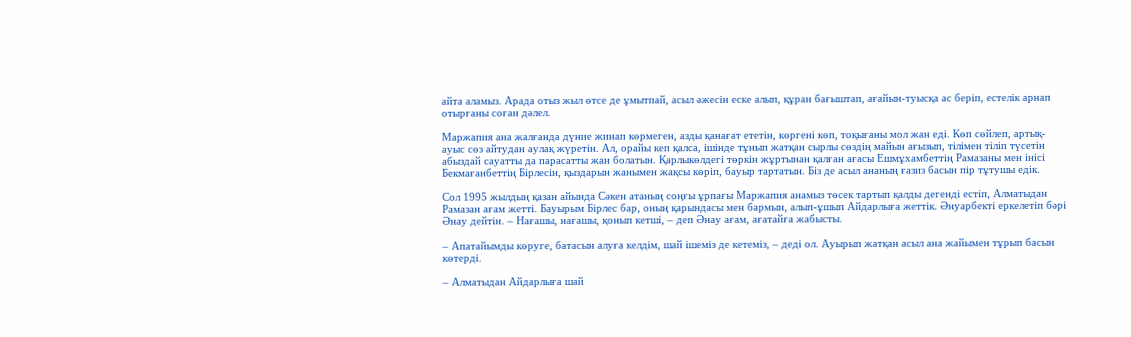айта аламыз. Арада отыз жыл өтсе де ұмытпай, асыл әжесін еске алып, құран бағыштап, ағайын-туысқа ас беріп, естелік арнап отырғаны соған дәлел.

Маржапия ана жалғанда дүние жинап көрмеген, азды қанағат ететін, көргені көп, тоқығаны мол жан еді. Көп сөйлеп, артық-ауыс сөз айтудан аулақ жүретін. Ал, орайы кеп қалса, ішінде тұнып жатқан сырлы сөздің майын ағызып, тілімен тіліп түсетін абыздай сауатты да парасатты жан болатын. Қарлыкөлдегі төркін жұртынан қалған ағасы Ешмұхамбеттің Рамазаны мен інісі Бекмағанбеттің Бірлесін, қыздарын жанымен жақсы көріп, бауыр тартатын. Біз де асыл ананың ғазиз басын пір тұтушы едік.

Сол 1995 жылдың қазан айында Сәкен атаның соңғы ұрпағы Маржапия анамыз төсек тартып қалды дегенді естіп, Алматыдан Рамазан ағам жетті. Бауырым Бірлес бар, оның қарындасы мен бармын, алып-ұшып Айдарлыға жеттік. Әнуарбекті еркелетіп бәрі Әнау дейтін. – Нағашы, нағашы, қонып кетші, – деп Әнау ағам, ағатайға жабысты.

– Апатайымды көруге, батасын алуға келдім, шай ішеміз де кетеміз, – деді ол. Ауырып жатқан асыл ана жайымен тұрып басын көтерді.

– Алматыдан Айдарлыға шай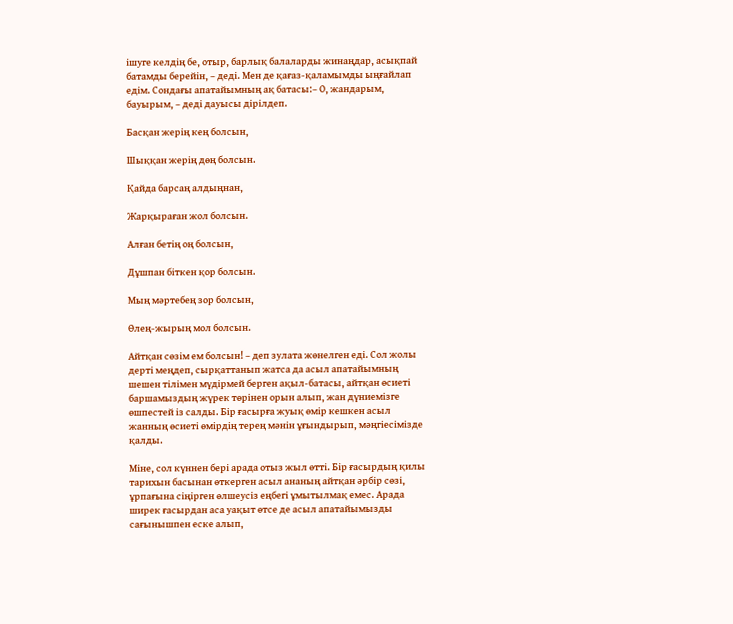ішуге келдің бе, отыр, барлық балаларды жинаңдар, асықпай батамды берейін, – деді. Мен де қағаз-қаламымды ыңғайлап едім. Сондағы апатайымның ақ батасы:– О, жандарым, бауырым, – деді дауысы дірілдеп.

Басқан жерің кең болсын,

Шыққан жерің дөң болсын.

Қайда барсаң алдыңнан,

Жарқыраған жол болсын.

Алған бетің оң болсын,

Дұшпан біткен қор болсын.

Мың мәртебең зор болсын,

Өлең-жырың мол болсын.

Айтқан сөзім ем болсын! – деп зулата жөнелген еді. Сол жолы дерті меңдеп, сырқаттанып жатса да асыл апатайымның шешен тілімен мүдірмей берген ақыл-батасы, айтқан өсиеті баршамыздың жүрек төрінен орын алып, жан дүниемізге өшпестей із салды. Бір ғасырға жуық өмір кешкен асыл жанның өсиеті өмірдің терең мәнін ұғындырып, мәңгіесімізде қалды.

Міне, сол күннен бері арада отыз жыл өтті. Бір ғасырдың қилы тарихын басынан өткерген асыл ананың айтқан әрбір сөзі, ұрпағына сіңірген өлшеусіз еңбегі ұмытылмақ емес. Арада ширек ғасырдан аса уақыт өтсе де асыл апатайымызды сағынышпен еске алып,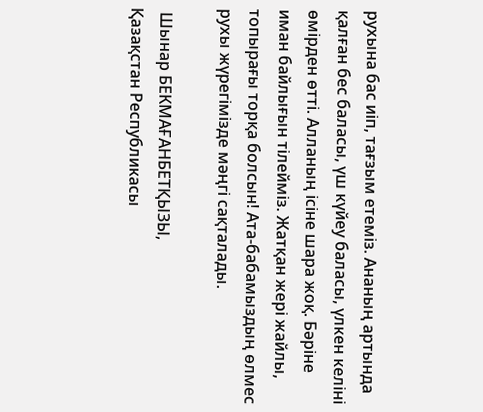рухына бас иіп, тағзым етеміз. Ананың артында қалған бес баласы, үш күйеу баласы, үлкен келіні өмірден өтті. Алланың ісіне шара жоқ. Бәріне иман байлығын тілейміз. Жатқан жері жайлы, топырағы торқа болсын! Ата-бабамыздың өлмес рухы жүрегімізде мәңгі сақталады.

 Шынар БЕКМАҒАНБЕТҚЫЗЫ,
Қазақстан Республикасы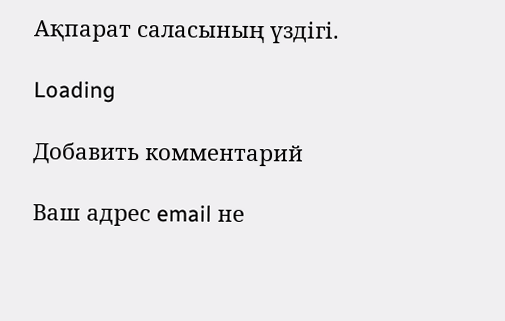Ақпарат саласының үздігі.

Loading

Добавить комментарий

Ваш адрес email не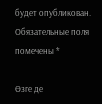будет опубликован. Обязательные поля помечены *

Өзге де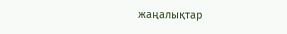жаңалықтар